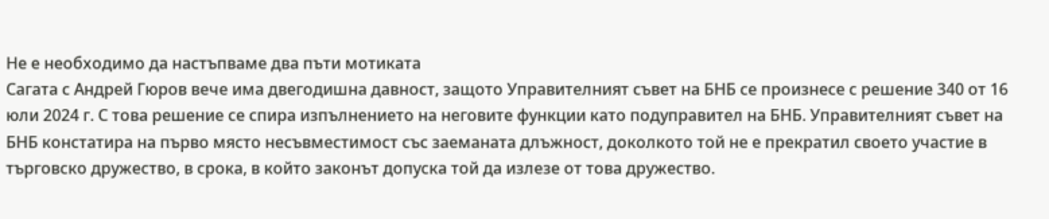Не е необходимо да настъпваме два пъти мотиката
Сагата с Андрей Гюров вече има двегодишна давност, защото Управителният съвет на БНБ се произнесе с решение 340 от 16 юли 2024 г. С това решение се спира изпълнението на неговите функции като подуправител на БНБ. Управителният съвет на БНБ констатира на първо място несъвместимост със заеманата длъжност, доколкото той не е прекратил своето участие в търговско дружество, в срока, в който законът допуска той да излезе от това дружество.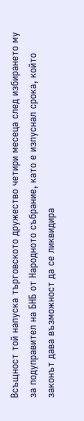Всъщност той напуска търговското дружество четири месеца след избирането му за подуправител на БНБ от Народното събрание, като е изпуснал срока, който законът дава възможност да се ликвидира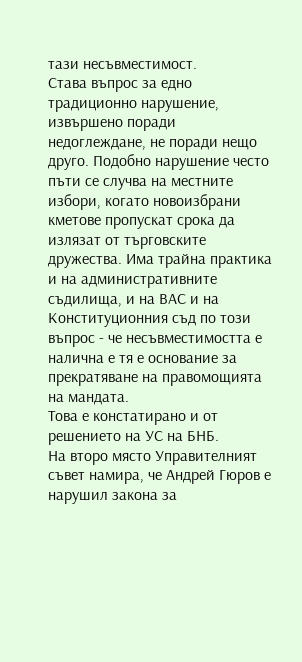тази несъвместимост.
Става въпрос за едно традиционно нарушение, извършено поради недоглеждане, не поради нещо друго. Подобно нарушение често пъти се случва на местните избори, когато новоизбрани кметове пропускат срока да излязат от търговските дружества. Има трайна практика и на административните съдилища, и на ВАС и на Конституционния съд по този въпрос - че несъвместимостта е налична е тя е основание за прекратяване на правомощията на мандата.
Това е констатирано и от решението на УС на БНБ.
На второ място Управителният съвет намира, че Андрей Гюров е нарушил закона за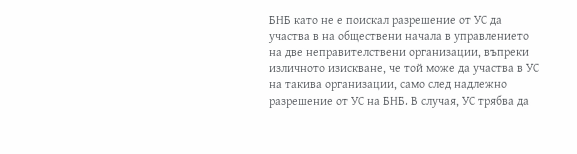БНБ като не е поискал разрешение от УС да участва в на обществени начала в управлението на две неправителствени организации, въпреки изличното изискване, че той може да участва в УС на такива организации, само след надлежно разрешение от УС на БНБ. В случая, УС трябва да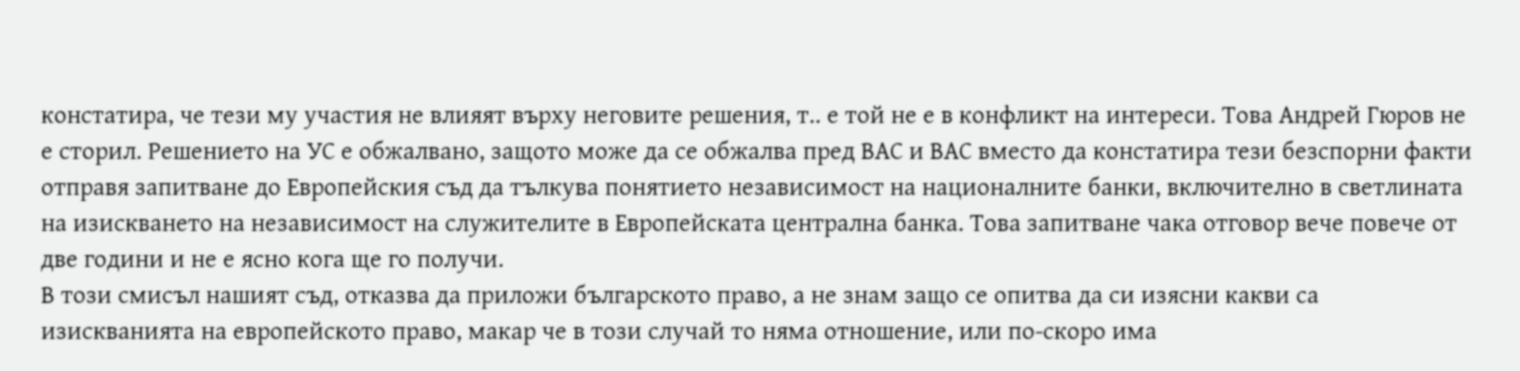констатира, че тези му участия не влияят върху неговите решения, т.. е той не е в конфликт на интереси. Това Андрей Гюров не е сторил. Решението на УС е обжалвано, защото може да се обжалва пред ВАС и ВАС вместо да констатира тези безспорни факти отправя запитване до Европейския съд да тълкува понятието независимост на националните банки, включително в светлината на изискването на независимост на служителите в Европейската централна банка. Това запитване чака отговор вече повече от две години и не е ясно кога ще го получи.
В този смисъл нашият съд, отказва да приложи българското право, а не знам защо се опитва да си изясни какви са изискванията на европейското право, макар че в този случай то няма отношение, или по-скоро има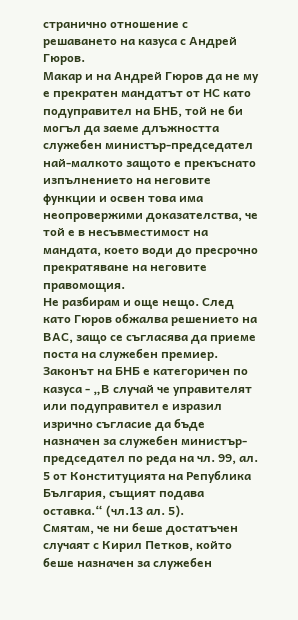странично отношение с решаването на казуса с Андрей Гюров.
Макар и на Андрей Гюров да не му е прекратен мандатът от НС като подуправител на БНБ, той не би могъл да заеме длъжността служебен министър-председател най-малкото защото е прекъснато изпълнението на неговите функции и освен това има неопровержими доказателства, че той е в несъвместимост на мандата, което води до пресрочно прекратяване на неговите правомощия.
Не разбирам и още нещо. След като Гюров обжалва решението на ВАС, защо се съгласява да приеме поста на служебен премиер. Законът на БНБ е категоричен по казуса - „В случай че управителят или подуправител е изразил изрично съгласие да бъде назначен за служебен министър-председател по реда на чл. 99, ал. 5 от Конституцията на Република България, същият подава оставка.“ (чл.13 ал. 5).
Смятам, че ни беше достатъчен случаят с Кирил Петков, който беше назначен за служебен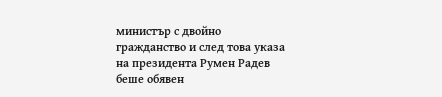министър с двойно гражданство и след това указа на президента Румен Радев беше обявен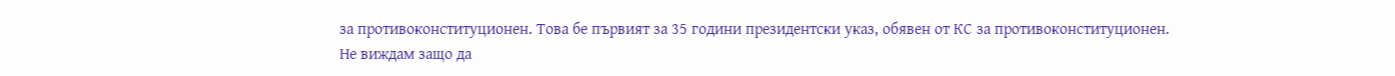за противоконституционен. Това бе първият за 35 години президентски указ, обявен от КС за противоконституционен.
Не виждам защо да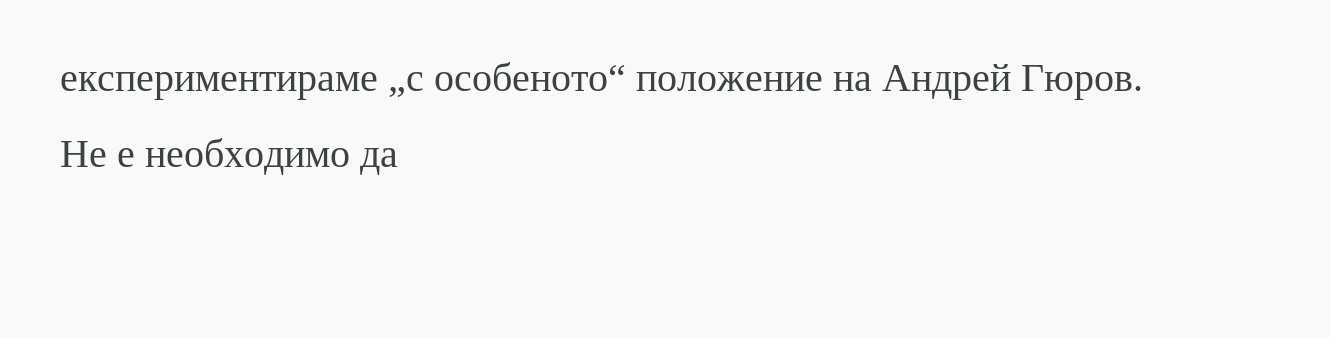експериментираме „с особеното“ положение на Андрей Гюров.
Не е необходимо да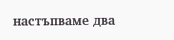настъпваме два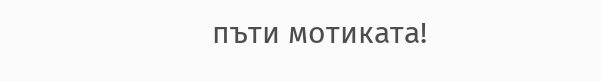пъти мотиката!